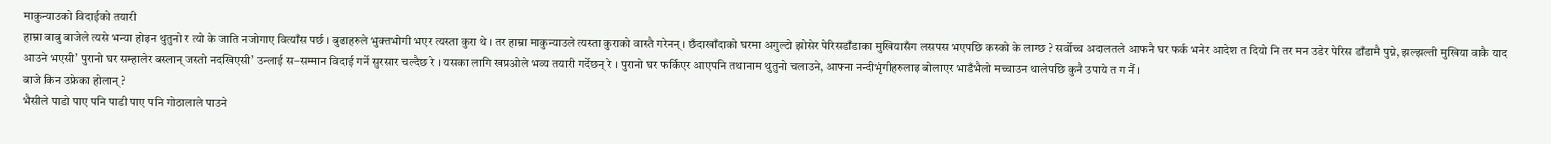माकुन्याउको विदाईको तयारी
हाम्रा बाबु बाजेले त्यसे भन्या होइन थुतुनो र त्यो के जाति नजोगाए वित्याँस पर्छ । बुढाहरुले भुक्तभोगी भएर त्यस्ता कुरा थे । तर हाम्रा माकुन्याउले त्यस्ता कुराको वास्तै गरेनन् । छँदाखाँदाको घरमा अगुल्टो झोसेर पेरिसडाँडाका मुखियासँग लसपस भएपछि कस्को के लाग्छ ? सर्वोच्च अदालतले आफनै घर फर्क भनेर आदेश त दियो नि तर मन उडेर पेरिस डाँडामै पुग्ने, झल्झल्ती मुखिया वाकै याद आउने भएसी’ पुरानो घर सम्हालेर बस्लान् जस्तो नदखिएसी’ उन्लाई स–सम्मान विदाई गर्ने सुरसार चल्दैछ रे । यसका लागि खप्रओले भव्य तयारी गर्देछन् रे । पुरानो घर फर्किएर आएपनि तथानाम थुतुनो चलाउने, आफ्ना नन्दीभृंगीहरुलाइ बोलाएर भाडँभैलो मच्चाउन थालेपछि कुनै उपाये त ग र्नै ।
बाजे किन उफ्रेका होलान् ?
भैसीले पाडो पाए पनि पाडी पाए पनि गोठालाले पाउने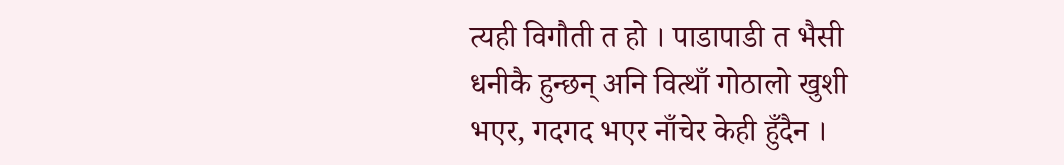त्यही विगौती त हो । पाडापाडी त भैसी धनीकै हुन्छन् अनि वित्थाँ गोठालो खुशी भएर, गदगद भएर नाँचेर केही हुँदैन ।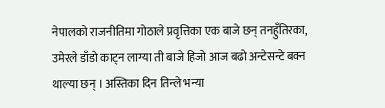नेपालको राजनीतिमा गोठाले प्रवृत्तिका एक बाजे छन् तनहुँतिरका, उमेरले डाँडो काट्न लाग्या ती बाजे हिजो आज बढो अन्टेसन्टे बक्न थाल्या छन् । अस्तिका दिन तिन्ले भन्या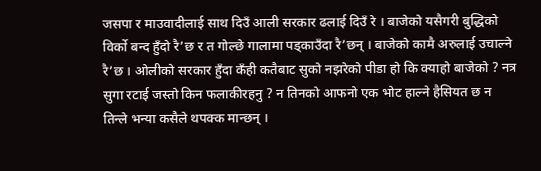जसपा र माउवादीलाई साथ दिउँ आली सरकार ढलाई दिउँ रे । बाजेको यसैगरी बुद्धिको विर्को बन्द हुँदो रै’छ र त गोल्छे गालामा पड्काउँदा रै’छन् । बाजेको कामै अरुलाई उचाल्ने रै’छ । ओलीको सरकार हुँदा कँही कतैबाट सुको नझरेको पीडा हो कि क्याहो बाजेको ? नत्र सुगा रटाई जस्तो किन फलाकीरहनु ? न तिनको आफनो एक भोट हाल्ने हैसियत छ न तिन्ले भन्या कसैले थपक्क मान्छन् ।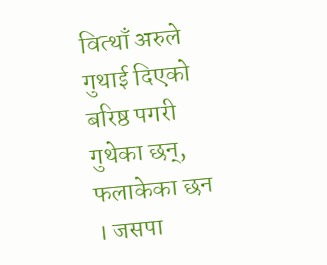वित्थाँ अरुले गुथाई दिएको बरिष्ठ पगरी गुथेका छन्, फलाकेका छन । जसपा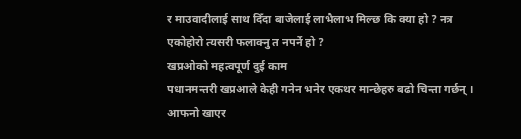र माउवादीलाई साथ दिँदा बाजेलाई लाभैलाभ मिल्छ कि क्या हो ? नत्र एकोहोरो त्यसरी फलाक्नु त नपर्ने हो ?
खप्रओको महत्वपूर्ण दुई काम
पधानमन्तरी खप्रआले केही गनेन भनेर एकथर मान्छेहरु बढो चिन्ता गर्छन् । आफनो खाएर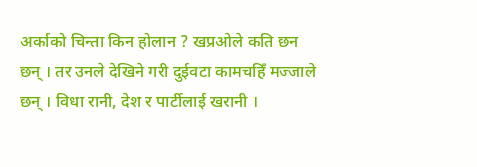अर्काको चिन्ता किन होलान ? खप्रओले कति छन छन् । तर उनले देखिने गरी दुईवटा कामचहिँ मज्जाले छन् । विधा रानी, देश र पार्टीलाई खरानी ।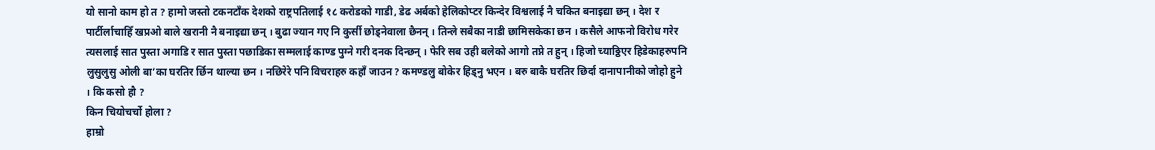यो सानो काम हो त ? हामो जस्तो टकनटाँक देशको राष्ट्रपतिलाई १८ करोडको गाडी, डेढ अर्बको हेलिकोप्टर किन्देर विश्वलाई नै चकित बनाइद्या छन् । देश र पार्टीर्लाचाहिँ खप्रओ बाले खरानी नै बनाइद्या छन् । बुढा ज्यान गए नि कुर्सी छोड्नेवाला छैनन् । तिन्ले सबैका नाडी छामिसकेका छन । कसैले आफनो विरोध गरेर त्यसलाई सात पुस्ता अगाडि र सात पुस्ता पछाडिका सम्मलाई काण्ड पुग्ने गरी दनक दिन्छन् । फेरि सब उही बलेको आगो तप्ने त हुन् । हिजो च्याठ्ठिएर हिडेकाहरुपनि लुसुलुसु ओली बा’का घरतिर र्छिन थाल्या छन । नछिरेरे पनि विचराहरु कहाँ जाउन ? कमण्डलु बोकेर हिड्नु भएन । बरु बाकै घरतिर छिर्दा दानापानीको जोहो हुने । कि कसो हौ ?
किन चियोचर्चो होला ?
हाम्रो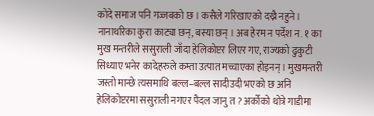कोदे समाज पनि गज्जबको छ । कसैले गरिखाएको दख्नै नहुने । नानाथरिका कुरा काट्या छन्, बस्या छन् । अब हेरम न पर्देश न. १ का मुख मन्तरीले ससुराली जाँदा हेलिकोप्टर लिएर गए, राज्यको ढुकुटी सिध्याए भनेर कादेहरुले कम्ता उत्पात मच्चाएका होइनन् । मुखमन्तरी जस्तो मान्छे त्यसमाथि बल्ल–बल्ल सादीउदी भएको छ अनि हेलिकोप्टरमा ससुराली नगएर पैदल जानु त ? अर्कोको थोत्रे गाडीमा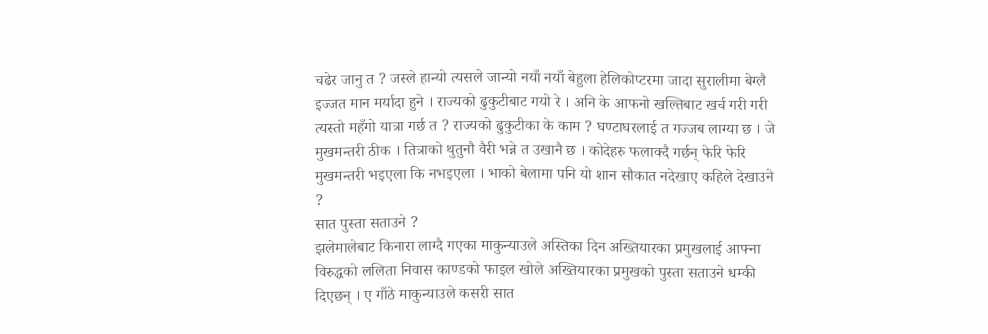चढेर जानु त ? जस्ले हान्यो त्यसले जान्यो नयाँ नयाँ बेहुला हेलिकोप्टरमा जादा सुरालीमा बेग्लै इज्जत मान मर्यादा हुने । राज्यको ढुकुटीबाट गयो रे । अनि के आफनो खल्तिबाट खर्च गरी गरी त्यस्तो महँगो यात्रा गर्छ त ? राज्यको ढुकुटीका के काम ? घण्टाघरलाई त गज्जब लाग्या छ । जे मुखमन्तरी ठीक । तित्राको थुतुनौ वैरी भन्ने त उखानै छ । कोदेहरु फलाक्दै गर्छन् फेरि फेरि मुखमन्तरी भइएला कि नभइएला । भाको बेलामा पनि यो शान सौकात नदेखाए कहिले देखाउने ?
सात पुस्ता सताउने ?
झलेमालेबाट किनारा लाग्दै गएका माकुन्याउले अस्तिका दिन अख्तियारका प्रमुखलाई आफ्ना विरुद्धको ललिता निवास काण्डको फाइल खोले अख्तियारका प्रमुखको पुस्ता सताउने धम्की दिएछन् । ए गाँठे माकुन्याउले कसरी सात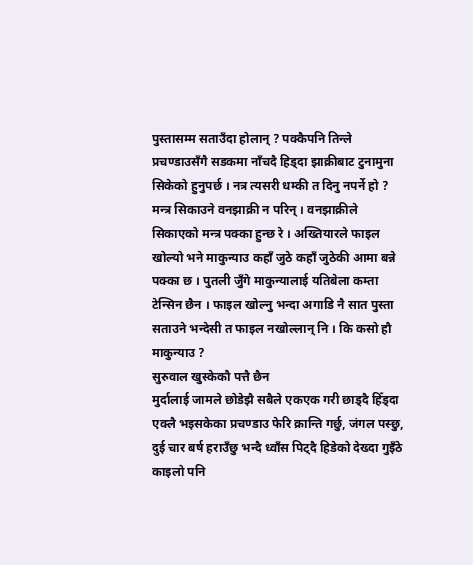पुस्तासम्म सताउँदा होलान् ? पक्कैपनि तिन्ले प्रचण्डाउसँगै सडकमा नाँचदै हिड्दा झाक्रीबाट टुनामुना सिकेको हुनुपर्छ । नत्र त्यसरी धम्की त दिनु नपर्ने हो ? मन्त्र सिकाउने वनझाक्री न परिन् । वनझाक्रीले सिकाएको मन्त्र पक्का हुन्छ रे । अख्तियारले फाइल खोल्यो भने माकुन्याउ कहाँ जुठे कहाँ जुठेकी आमा बन्ने पक्का छ । पुतली जुँगे माकुन्यालाई यतिबेला कम्ता टेन्सिन छैन । फाइल खोल्नु भन्दा अगाडि नै सात पुस्ता सताउने भन्देसी त फाइल नखोल्लान् नि । कि कसो हौ माकुन्याउ ?
सुरुवाल खुस्केकौ पत्तै छैन
मुर्दालाई जामले छोडेझै सबैले एकएक गरी छाड्दै हिँड्दा एक्लै भइसकेका प्रचण्डाउ फेरि क्रान्ति गर्छु, जंगल पस्छु, दुई चार बर्ष हराउँछु भन्दै ध्वाँस पिट्दै हिडेको देख्दा गुइँठे काइलो पनि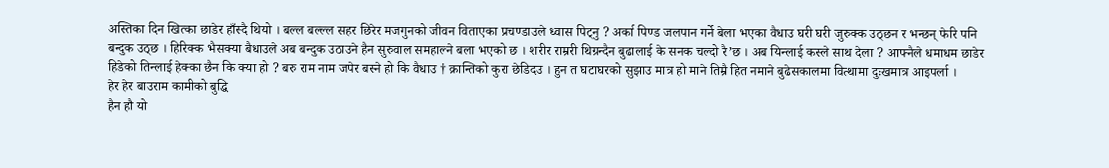अस्तिका दिन खित्का छाडेर हाँस्दै थियो । बल्ल बल्ल्ल सहर छिरेर मजगुनको जीवन विताएका प्रचण्डाउले ध्वास पिट्नु ? अर्का पिण्ड जलपान गर्ने बेला भएका वैधाउ घरी घरी जुरुक्क उठ्छन र भन्छन् फेरि पनि बन्दुक उठ्छ । हिरिक्क भैसक्या बैधाउले अब बन्दुक उठाउने हैन सुरुवाल समहाल्ने बला भएको छ । शरीर राम्ररी थिग्रन्दैन बुढालाई के सनक चल्दो रै’छ । अब यिन्लाई कस्ले साथ देला ? आफ्नैले धमाधम छाडेर हिडेको तिन्लाई हेक्का छैन कि क्या हो ? बरु राम नाम जपेर बस्ने हो कि वैधाउ † क्रान्तिको कुरा छेडिदउ । हुन त घटाघरको सुझाउ मात्र हो माने तिम्रै हित नमाने बुढेसकालमा वित्थामा दुःखमात्र आइपर्ला ।
हेर हेर बाउराम कामीको बुद्धि
हैन हौ यो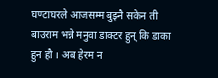घण्टाघरले आजसम्म बुझ्नै सकेन ती बाउराम भन्ने मनुवा डाक्टर हुन् कि डाका हुन हौ । अब हेरम न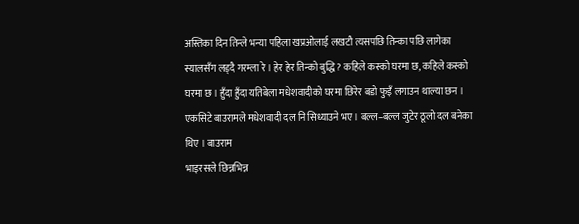अस्तिका दिन तिन्ले भन्या पहिला खप्रओलाई लखटौ त्यसपछि तिन्का पछि लागेका स्यालसँग लड्दै गरम्ला रे । हेर हेर तिन्को बुद्धि ? कहिले कस्को घरमा छ, कहिले कस्को घरमा छ । हुँदा हुँदा यतिबेला मधेशवादीको घरमा छिरेर बडो फुइँ लगाउन थाल्या छन । एकसिटे बाउरामले मधेशवादी दल नि सिध्याउने भए । बल्ल–बल्ल जुटेर ठूलो दल बनेका थिए । बाउराम
भाइरसले छिन्नभिन्न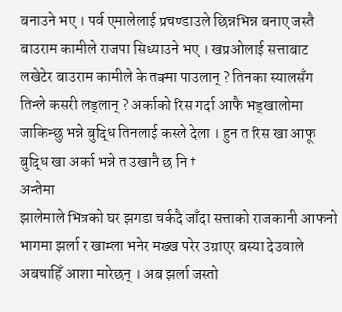बनाउने भए । पर्व एमालेलाई प्रचण्डाउले छिन्नभिन्न बनाए जस्तै बाउराम कामीले राजपा सिध्याउने भए । खप्रओलाई सत्ताबाट लखेटेर बाउराम कामीले के तक्मा पाउलान् ? तिनका स्यालसँग तिन्ले कसरी लड्लान् ? अर्काको रिस गर्दा आफै भड्खालोमा जाकिन्छु भन्ने बुद्धि तिनलाई कस्ले देला । हुन त रिस खा आफू बुद्धि खा अर्का भन्ने त उखानै छ नि †
अन्तेमा
झालेमाले भित्रको घर झगडा चर्कदै जाँदा सत्ताको राजकानी आफनो भागमा झर्ला र खाम्ला भनेर मख्ख परेर उग्राएर बस्या देउवाले अबचाहिँ आशा मारेछन् । अब झर्ला जस्तो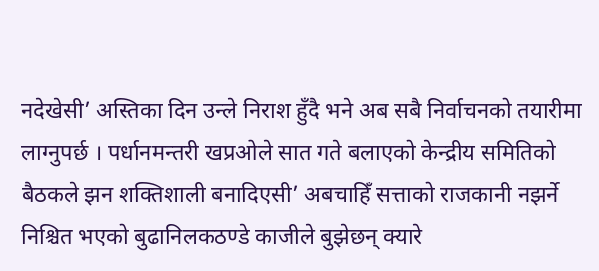नदेखेसी’ अस्तिका दिन उन्ले निराश हुँदै भने अब सबै निर्वाचनको तयारीमा लाग्नुपर्छ । पर्धानमन्तरी खप्रओले सात गते बलाएको केन्द्रीय समितिको बैठकले झन शक्तिशाली बनादिएसी’ अबचाहिँ सत्ताको राजकानी नझर्ने निश्चित भएको बुढानिलकठण्डे काजीले बुझेछन् क्यारे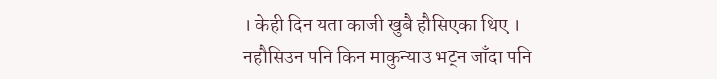। केही दिन यता काजी खुबै हौसिएका थिए । नहौसिउन पनि किन माकुन्याउ भट्न जाँदा पनि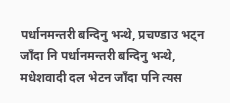पर्धानमन्तरी बन्दिनु भन्थे, प्रचण्डाउ भट्न जाँदा नि पर्धानमन्तरी बन्दिनु भन्थे, मधेशवादी दल भेटन जाँदा पनि त्यस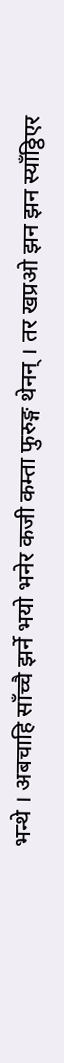भन्थे । अबचाहि साँच्चै झर्ने भयो भनेर कजी कम्ता फुरुङ्ग थेनन् । तर खप्रओ झन झन स्याँठ्ठिएर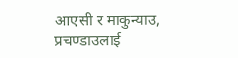आएसी र माकुन्याउ, प्रचण्डाउलाई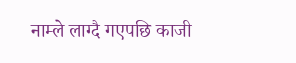नाम्ले लाग्दै गएपछि काजी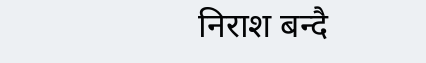निराश बन्दै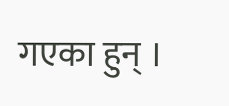गएका हुन् ।